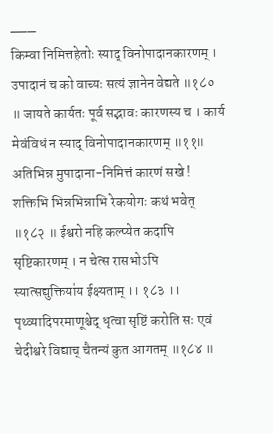___
किम्वा निमित्तहेतोः स्याद् विनोपादानकारणम् । उपादानं च को वाच्यः सत्यं ज्ञानेन वेद्यते ॥१८० ॥ जायते कार्यतः पूर्व सद्भावः कारणस्य च । कार्य मेवंविधं न स्याद् विनोपादानकारणम् ॥११॥ अतिभिन्न मुपादाना-निमित्तं कारणं सखे ! शक्तिभि भिन्नभिन्नाभि रेकयोगः कथं भवेत् ॥१८२ ॥ ईश्वरो नहि कल्प्येत कदापि सृष्टिकारणम् । न चेत्स रासभोऽपि स्यात्सद्युक्तिया॑य ईक्ष्यताम् ।। १८३ ।। पृथ्व्यादिपरमाणूश्चेद् धृत्वा सृष्टिं करोति सः एवं चेदीश्वरे विद्याच् चैतन्यं कुत आगतम् ॥१८४ ॥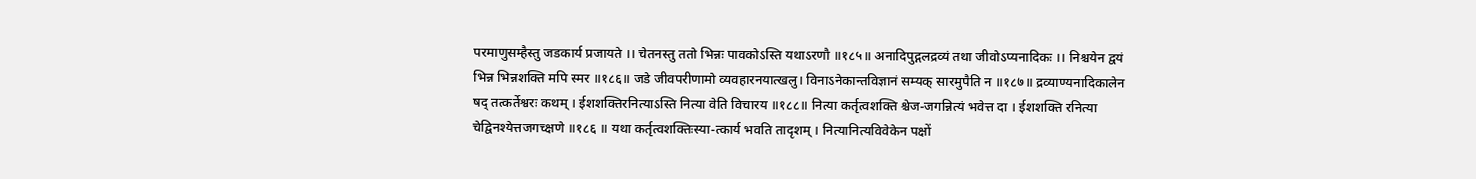परमाणुसम्हैस्तु जडकार्य प्रजायते ।। चेतनस्तु ततो भिन्नः पावकोऽस्ति यथाऽरणौ ॥१८५॥ अनादिपुद्गलद्रव्यं तथा जीवोऽप्यनादिकः ।। निश्चयेन द्वयं भिन्न भिन्नशक्ति मपि स्मर ॥१८६॥ जडे जीवपरीणामो व्यवहारनयात्खलु। विनाऽनेकान्तविज्ञानं सम्यक् सारमुपैति न ॥१८७॥ द्रव्याण्यनादिकालेन षद् तत्कर्तेश्वरः कथम् । ईशशक्तिरनित्याऽस्ति नित्या वेति विचारय ॥१८८॥ नित्या कर्तृत्वशक्ति श्चेज-जगन्नित्यं भवेत्त दा । ईशशक्ति रनित्या चेद्विनश्येत्तजगच्क्षणे ॥१८६ ॥ यथा कर्तृत्वशक्तिःस्या-त्कार्य भवति तादृशम् । नित्यानित्यविवेकेन पक्षों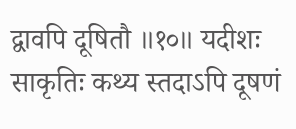द्वावपि दूषितौ ॥१०॥ यदीशः साकृतिः कथ्य स्तदाऽपि दूषणं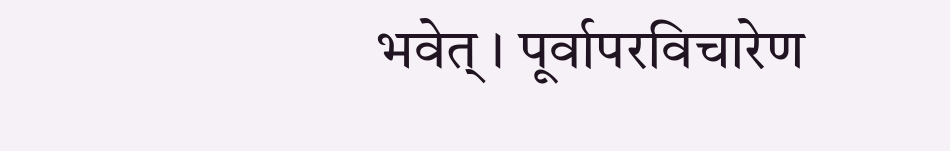भवेत् । पूर्वापरविचारेण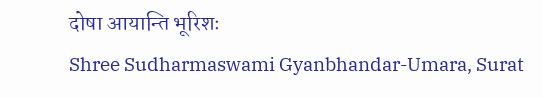दोषा आयान्ति भूरिशः
Shree Sudharmaswami Gyanbhandar-Umara, Surat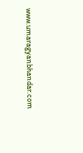www.umaragyanbhandar.com